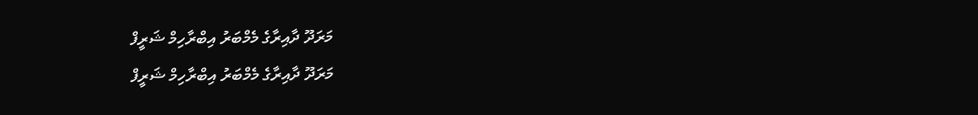މަރަދޫ ދާއިރާގެ މެމްބަރު އިބްރާހިމް ޝަރީފް
މަރަދޫ ދާއިރާގެ މެމްބަރު އިބްރާހިމް ޝަރީފް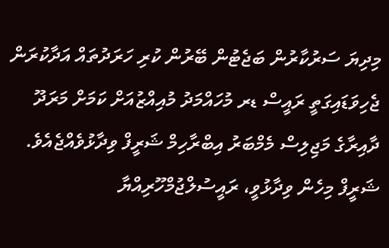މިދިޔަ ސަރުކާރުން ބަޖެޓުން ބޭރުން ކުރި ހަރަދުތައް އަދާކުރަން ޖެހިވަޑައިގަތީ ރައީސް ޑރ މުހައްމަދު މުއިއްޒުއަށް ކަމަށް މަރަދޫ ދާއިރާގެ މަޖިލިސް މެމްބަރު އިބްރާހިމް ޝަރީފް ވިދާޅުވެއްޖެއެވެ.
ޝަރީފް މިހެން ވިދާޅުވީ، ރައީސުލްޖުމްހޫރިއްޔާ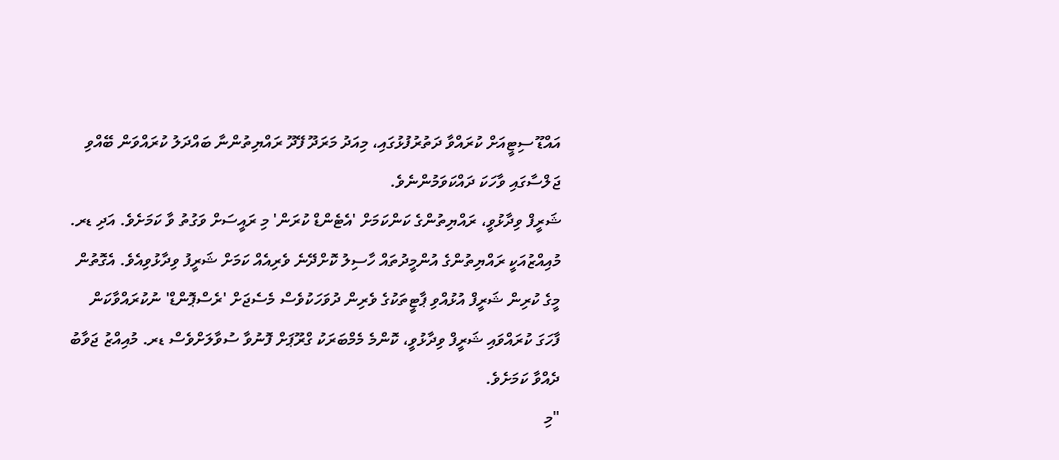އައްޑޫ ސިޓީއަށް ކުރައްވާ ދަތުރުފުޅުގައި، މިއަދު މަރަދޫ ފޭދޫ ރައްޔިތުންނާ ބައްދަލު ކުރައްވަން ބޭއްވި ޖަލްސާގައި ވާހަކަ ދައްކަވަމުންނެވެ.
ޝަރީފް ވިދާޅުވީ، ރައްޔިތުންގެ ކަންކަމަށް 'އެޓެންޑް ކުރަން' މި ރައީސަށް ވަގުތު ވާ ކަމަށެވެ. އަދި ޑރ. މުއިއްޒުއަކީ ރައްޔިތުންގެ އުންމީދުތައް ހާސިލު ކޮށްދޭނެ ވެރިއެއް ކަމަށް ޝަރީފު ވިދާޅުވިއެވެ. އެގޮތުން މީގެ ކުރިން ޝަރީފް އުޅުއްވި ޕާޓީތަކުގެ ވެރިން ދުވަހަކުވެސް މެސެޖަށް 'ރެސްޕޮންޑް' ނުކުރައްވާކަން ފާހަގަ ކުރައްވައި ޝަރީފް ވިދާޅުވީ، ކޮންމެ މެމްބަރަކު ގްރޫޕަށް ފޮނުވާ ސުވާލަށްވެސް ޑރ. މުއިއްޒު ޖަވާބު ދެއްވާ ކަމަށެވެ.
"މި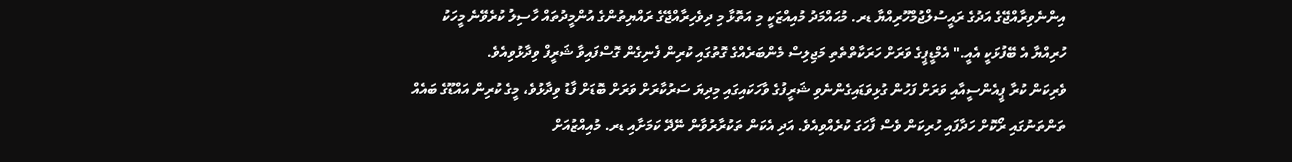އިންނެވިރާއްޖޭގެ އަދުގެ ރައީސުލްޖުމްހޫރިއްޔާ ޑރ. މުޙައްމަދު މުއިއްޒަކީ މި އަތޮޅާ މި ދިވެހިރާއްޖޭގެ ރައްޔިތުންގެ އުންމީދުތައް ހާސިލު ކުރެވޭނެ މީހަކު ހުރިއްޔާ އެ ބޭފުޅަކީ އެއީ." އެމްޑީޕީގެ ވަރަށް ހަރަކާތްތެތި މަޖިލިސް މެންބަރެއްގެ ގޮތުގައި ކުރިން ފެނިގެން ގޮސްފައިވާ ޝަރީފް ވިދާޅުވިއެވެ.
ވެރިކަން ކުރާ ޕީއެންސީއާއި ވަރަށް ފަހުން ގުޅިވަޑައިގެންނެވި ޝަރީފުގެ ވާހަކައިގައި މިދިޔަ ސަރުކާރަށް ވަރަށް ބޮޑަށް ފާޑު ވިދާޅުވެ، މީގެ ކުރިން އައްޑޫގެ ބައެއް ތަންތަނުގައި ރޯކޮށް ހަދާފައި ހުރިކަން ވެސް ފާހަގަ ކުރެއްވިއެވެ. އަދި އެކަން ތަކުރާރުވާން ނޭދޭ ކަމަށާއި ޑރ. މުއިއްޒުއަށް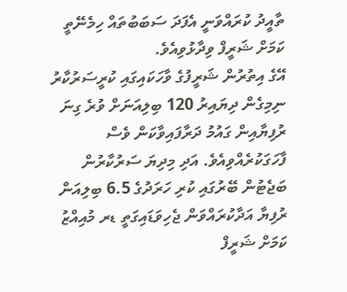ތާއީދު ކުރައްވަނީ އެފަދަ ސަބަބުތައް ހިމެނޭތީ ކަމަށް ޝަރީފް ވިދާޅުވިއެވެ.
އޭގެ އިތުރުން ޝަރީފުގެ ވާހަކައިގައި ކުރީސަރުކާރު ނިމިގެން ދިޔައިރު 120 ބިލިއަނަށް ވުރެ ގިނަ ރުފިޔާއިން ގައުމު ދަރާފައިވާކަން ވެސް ފާހަގަކުރެއްވިއެވެ. އަދި މިދިޔަ ސަރުކާރުން ބަޖެޓުން ބޭރުގައި ކުރި ހަރަދުގެ 6.5 ބިލިއަން ރުފިޔާ އަދާކުރައްވަން ޖެހިވަޑައިގަތީ ޑރ މުއިއްޒު ކަމަށް ޝަރީފް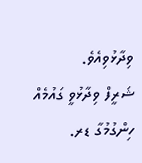ވިދާޅުވިއެވެ.
ޝަރީފް ވިދާޅުވީ ގައުމެއް ހިންގުމުގާ ޑރ.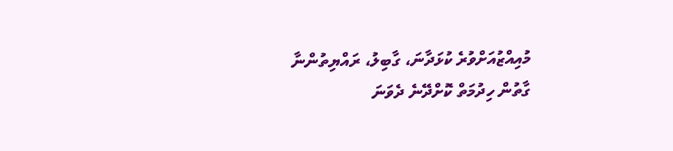މުއިއްޒުއަށްވުރެ ކުޅަދާނަ، ގާބިލު، ރައްޔިތުންނާ ގާތުން ހިދުމަތް ކޮށްދޭނެ ދެވަނަ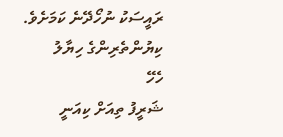ރައީސަކު ނުހޯދޭނެ ކަމަށެވެ.
ކިޔުންތެރިންގެ ހިޔާލު
ހެހޭ
ޝަރީފު ތިއަށް ކިއަނީ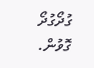ގުދޯގުދޯ ގޮވުން.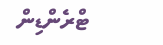ޓްރެންޑިން